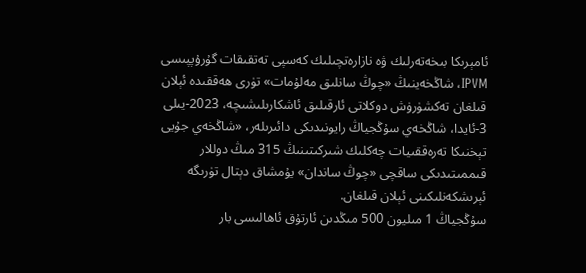ئامېرىكا بىخەتەرلىك ۋە نازارەتچىلىك كەسپى تەتقىقات گۇرۇپپىسى IPVM، شاڭخەينىڭ «چوڭ سانلىق مەلۇمات» تۈرى ھەققىدە ئېلان قىلغان تەكشۈرۈش دوكلاتى ئارقىلىق ئاشكارىلىشىچە، 2023-يىلى 3-ئايدا، شاڭخەي سۇڭجياڭ رايونىدىكى دائىرىلەر، «شاڭخەي جۇيى تېخنىكا تەرەققىيات چەكلىك شىركىتىنىڭ 315 مىڭ دوللار قىممىتىدىكى ساقچى «چوڭ ساندان» يۇمشاق دېتال تۈرىگە ئېرىشكەنلىكىنى ئېلان قىلغان.
سۇڭجياڭ 1 مىليون 500 مىڭدىن ئارتۇق ئاھالىسى بار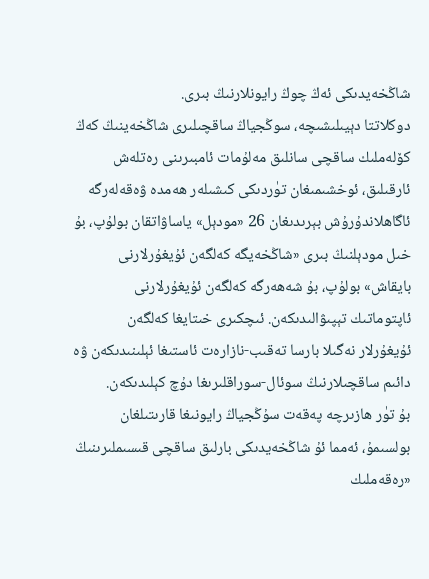شاڭخەيدىكى ئەڭ چوڭ رايونلارنىڭ بىرى.
دوكلاتتا دېيىلىشىچە، سوڭجياڭ ساقچىلىرى شاڭخەينىڭ كەڭ كۆلەملىك ساقچى سانلىق مەلۇمات ئامبىرىنى رەتلەش ئارقىلىق، ئوخشىمىغان تۈردىكى كىشىلەر ھەمدە ۋەقەلەرگە ئاگاھلاندۇرۇش بېرىدىغان 26 «مودېل» ياساۋاتقان بولۇپ، بۇ خىل مودېلنىڭ بىرى «شاڭخەيگە كەلگەن ئۇيغۇرلارنى بايقاش» بولۇپ، بۇ شەھەرگە كەلگەن ئۇيغۇرلارنى ئاپتوماتىك تېپىۋالىدىكەن. ئىچكىرى خىتايغا كەلگەن ئۇيغۇرلار نەگىلا بارسا تەقىب-نازارەت ئاستىغا ئېلىنىدىكەن ۋە دائىم ساقچىلارنىڭ سوئال-سوراقلىرىغا دۇچ كېلىدىكەن.
بۇ تۈر ھازىرچە پەقەت سۇڭجياڭ رايونىغا قارىتىلغان بولسىمۇ، ئەمما ئۇ شاڭخەيدىكى بارلىق ساقچى قىسىملىرىنىڭ «رەقەملىك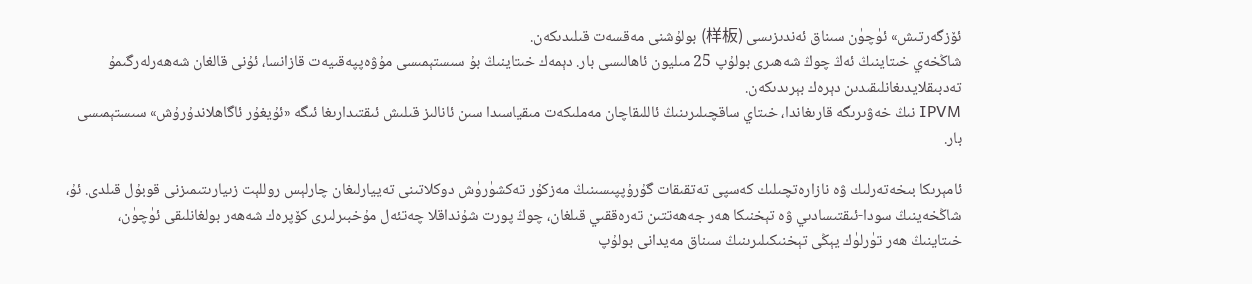ئۆزگەرتىش» ئۈچۈن سىناق ئەندىزىسى (样板) بولۇشنى مەقسەت قىلىدىكەن.
شاڭخەي خىتاينىڭ ئەڭ چوڭ شەھىرى بولۇپ 25 مىليون ئاھالىسى بار. دېمەك خىتاينىڭ بۇ سىستېمىسى مۇۋەپپەقىيەت قازانسا، ئۇنى قالغان شەھەرلەرگىمۇ تەدبىقلايدىغانلىقىدىن دېرەك بېرىدىكەن.
IPVM نىڭ خەۋىرىگە قارىغاندا، خىتاي ساقچىلىرىنىڭ ئاللىقاچان مەملىكەت مىقياسىدا سىن ئانالىز قىلىش ئىقتىدارىغا ئىگە «ئۇيغۇر ئاگاھلاندۇرۇش» سىستېمىسى بار.

ئامېرىكا بىخەتەرلىك ۋە نازارەتچىلىك كەسپى تەتقىقات گۇرۇپپىسىنىڭ مەزكۇر تەكشۈرۈش دوكلاتىنى تەييارلىغان چارلېس روللېت زىيارىتىمىزنى قوبۇل قىلدى. ئۇ، شاڭخەينىڭ سودا-ئىقتىسادىي ۋە تېخنىكا ھەر جەھەتتىن تەرەققىي قىلغان، چوڭ پورت شۇنداقلا چەتئەل مۇخبىرلىرى كۆپرەك شەھەر بولغانلىقى ئۈچۈن، خىتاينىڭ ھەر تۈرلۈك يېڭى تېخنىكىلىرىنىڭ سىناق مەيدانى بولۇپ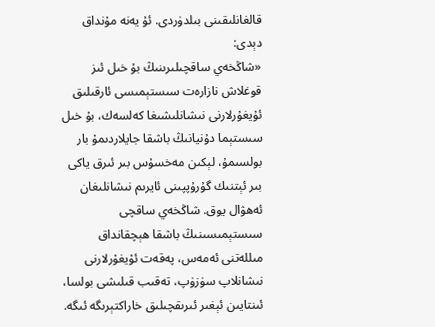قالغانلىقىنى بىلدۈردى. ئۇ يەنە مۇنداق دېدى:
«شاڭخەي ساقچىلىرىنىڭ بۇ خىل ئىز قوغلاش نازارەت سىستېمىسى ئارقىلىق ئۇيغۇرلارنى نىشانلىشىغا كەلسەك، بۇ خىل سىستېما دۇنيانىڭ باشقا جايلاردىمۇ بار بولسىمۇ، لېكىن مەخسۇس بىر ئىرق ياكى بىر ئېتنىك گۇرۇپپىنى ئايرىم نىشانلىغان ئەھۋال يوق. شاڭخەي ساقچى سىستېمىسىنىڭ باشقا ھېچقانداق مىللەتنى ئەمەس، پەقەت ئۇيغۇرلارنى نىشانلاپ سۈزۈپ، تەقىب قىلىشى بولسا، ئىنتايىن ئېغىر ئىرىقچىلىق خاراكتېرىگە ئىگە.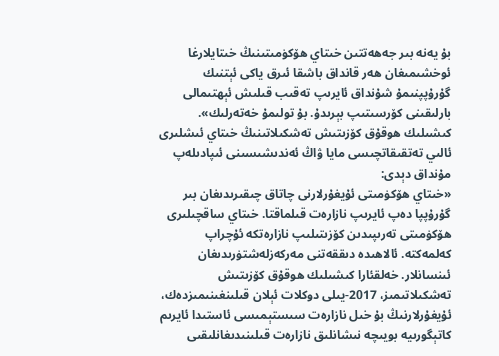بۇ يەنە بىر جەھەتتىن خىتاي ھۆكۈمىتىنىڭ خىتايلارغا ئوخشىمىغان ھەر قانداق باشقا ئىرق ياكى ئېتنىك گۇرۇپپنىمۇ شۇنداق ئايرىپ تەقىب قىلىش ئېھتىمالى بارلىقىنى كۆرسىتىپ بېرىدۇ. بۇ تولىمۇ خەتەرلىك».
كىشىلىك ھوقۇق كۆزىتىش تەشكىلاتىنىڭ خىتاي ئىشلىرى ئالىي تەتقىقاتچىسى مايا ۋاڭ ئەندىشىسىنى ئىپادىلەپ مۇنداق دېدى:
«خىتاي ھۆكۈمىتى ئۇيغۇرلارنى چاتاق چىقىرىدىغان بىر گۇرۇپپا دەپ ئايرىپ نازارەت قىلماقتا. خىتاي ساقچىلىرى ھۆكۈمىتى تەرىپىدىن كۆزىتىلىپ نازارەتكە ئۇچراپ كەلمەكتە. ئالاھىدە دىققەتنى مەركەزلەشتۈرىدىغان ئىنسانلار. خەلقئارا كىشىلىك ھوقۇق كۆزىتىش تەشكىلاتىمىز، 2017-يىلى دوكلات ئېلان قىلىنغىنىمىزدەك، ئۇيغۇرلارنىڭ بۇ خىل نازارەت سىستېمىسى ئاستىدا ئايرىم كاتېگورىيە بويىچە نىشانلىق نازارەت قىلىنىدىغانلىقىى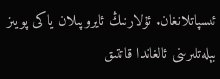ئىسپاتلانغان. ئۇلارنىڭ ئايروپىلان ياكى پويىز بېلەتلىرىنى ئالغاندا قاتتىق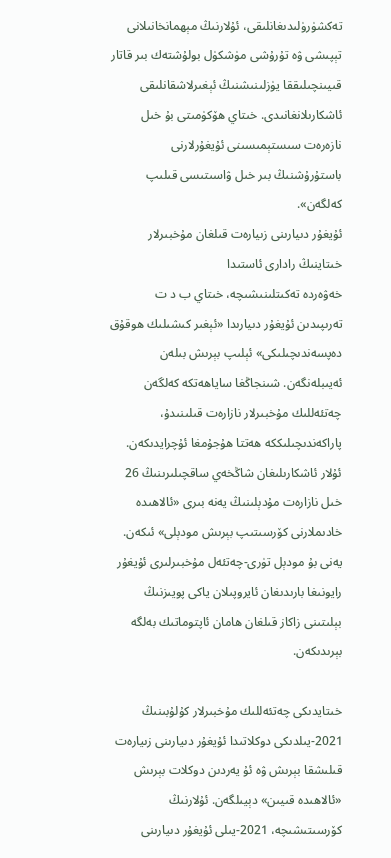تەكشۈرۈلىدىغانلىقى، ئۇلارنىڭ مېھمانخانىلانى تېپىشى ۋە تۇرۇشى مۈشكۈل بولۇشتەك بىر قاتار قىيىنچىلىققا يۈزلىنىشنىڭ ئېغىرلاشقانلىقى ئاشكارىلانغانىدى. خىتاي ھۆكۈمىتى بۇ خىل نازەرەت سىستېمىسىنى ئۇيغۇرلارنى باستۇرۇشنىڭ بىر خىل ۋاسىتىسى قىلىپ كەلگەن».
ئۇيغۇر دىيارىنى زىيارەت قىلغان مۇخبىرلار خىتاينىڭ رادارى ئاستىدا
خەۋەردە تەكىتلىنىشىچە، خىتاي ب د ت تەرىپىدىن ئۇيغۇر دىيارىدا «ئېغىر كىشىلىك ھوقۇق دەپسەندىچىلىكى» ئېلىپ بېرىش بىلەن ئەيىبلەنگەن. شىنجاڭغا ساياھەتكە كەلگەن چەتئەللىك مۇخبىرلار نازارەت قىلىنىدۇ، پاراكەندىچىلىككە ھەتتا ھۇجۇمغا ئۇچرايدىكەن.
ئۇلار ئاشكارىلىغان شاڭخەي ساقچىلىرىنىڭ 26 خىل نازارەت مۇدېلىنىڭ يەنە بىرى «ئالاھىدە خادىملارنى كۆرسىتىپ بېرىش مودېلى» ئىكەن. يەنى بۇ مودېل تۈرى-چەتئەل مۇخبىرلىرى ئۇيغۇر رايونىغا بارىدىغان ئايروپىلان ياكى پويىزنىڭ بېلىتىنى زاكاز قىلغان ھامان ئاپتوماتىك بەلگە بېرىدىكەن.

خىتايدىكى چەتئەللىك مۇخبىرلار كۇلۇبىنىڭ 2021-يىلدىكى دوكلاتىدا ئۇيغۇر دىيارىنى زىيارەت قىلىشقا بېرىش ۋە ئۇ يەردىن دوكلات بېرىش «ئالاھىدە قىيىن» دېيىلگەن. ئۇلارنىڭ كۆرسىتىشىچە، 2021-يىلى ئۇيغۇر دىيارىنى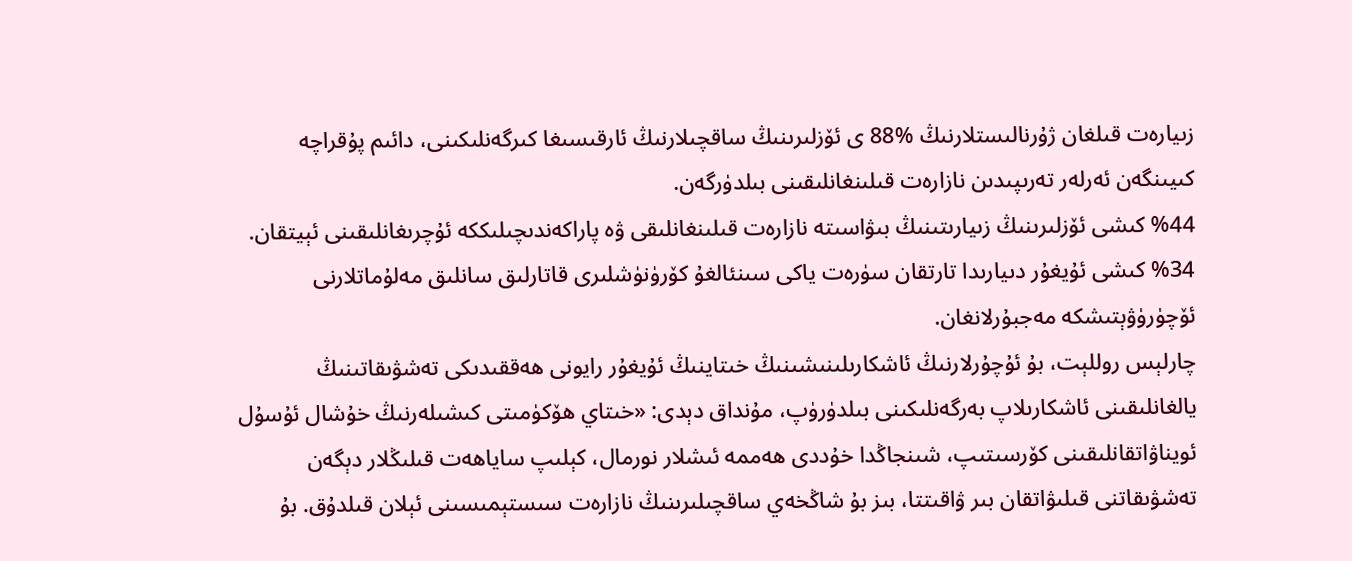زىيارەت قىلغان ژۇرنالىستلارنىڭ %88 ى ئۆزلىرىنىڭ ساقچىلارنىڭ ئارقىسىغا كىرگەنلىكىنى، دائىم پۇقراچە كىيىنگەن ئەرلەر تەرىپىدىن نازارەت قىلىنغانلىقىنى بىلدۈرگەن.
%44 كىشى ئۆزلىرىنىڭ زىيارىتىنىڭ بىۋاسىتە نازارەت قىلىنغانلىقى ۋە پاراكەندىچىلىككە ئۇچرىغانلىقىنى ئېيتقان.
%34 كىشى ئۇيغۇر دىيارىدا تارتقان سۈرەت ياكى سىنئالغۇ كۆرۈنۈشلىرى قاتارلىق سانلىق مەلۇماتلارنى ئۆچۈرۈۋېتىشكە مەجبۇرلانغان.
چارلېس روللېت، بۇ ئۇچۇرلارنىڭ ئاشكارىلىنىشىنىڭ خىتاينىڭ ئۇيغۇر رايونى ھەققىدىكى تەشۋىقاتىنىڭ يالغانلىقىنى ئاشكارىلاپ بەرگەنلىكىنى بىلدۈرۈپ، مۇنداق دېدى: «خىتاي ھۆكۈمىتى كىشىلەرنىڭ خۇشال ئۇسۇل ئويناۋاتقانلىقىنى كۆرسىتىپ، شىنجاڭدا خۇددى ھەممە ئىشلار نورمال، كېلىپ ساياھەت قىلىڭلار دېگەن تەشۋىقاتنى قىلىۋاتقان بىر ۋاقىتتا، بىز بۇ شاڭخەي ساقچىلىرىنىڭ نازارەت سىستېمىسىنى ئېلان قىلدۇق. بۇ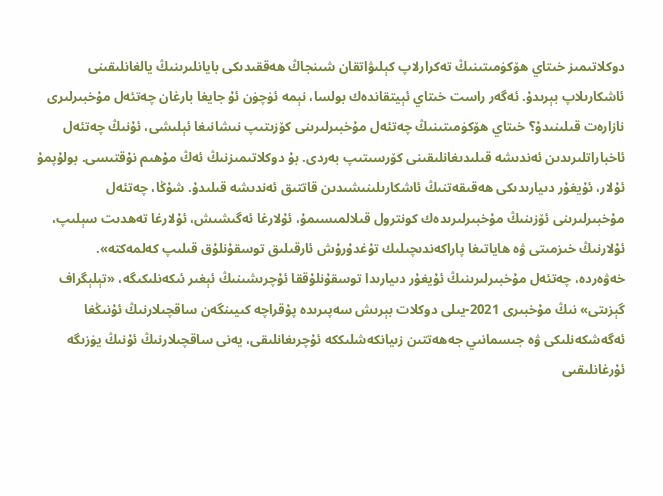دوكلاتىمىز خىتاي ھۆكۈمىتىنىڭ تەكرارلاپ كېلىۋاتقان شىنجاڭ ھەققىدىكى بايانلىرىنىڭ يالغانلىقىنى ئاشكارىلاپ بېرىدۇ. ئەگەر راست خىتاي ئېيتقاندەك بولسا، نېمە ئۈچۈن ئۇ جايغا بارغان چەتئەل مۇخبىرلىرى نازارەت قىلىنىدۇ؟ خىتاي ھۆكۈمىتىنىڭ چەتئەل مۇخبىرلىرىنى كۆزىتىپ نىشانىغا ئېلىشى، ئۇنىڭ چەتئەل ئاخباراتلىرىدىن ئەندىشە قىلىدىغانلىقىنى كۆرسىتىپ بەردى. بۇ دوكلاتىمىزنىڭ ئەڭ مۇھىم نۇقتىسى. بولۇپمۇ ئۇلار، ئۇيغۇر دىيارىدىكى ھەقىقەتنىڭ ئاشكارىلىنىشىدىن قاتتىق ئەندىشە قىلىدۇ. شۇڭا، چەتئەل مۇخبىرلىرىنى ئۆزىنىڭ مۇخبىرلىرىدەك كونترول قىلالمىسىمۇ، ئۇلارغا ئەگىشىش، ئۇلارغا تەھدىت سېلىپ، ئۇلارنىڭ خىزمىتى ۋە ھاياتىغا پاراكەندىچىلىك تۇغدۇرۇش ئارقىلىق توسقۇنلۇق قىلىپ كەلمەكتە».
خەۋەردە، چەتئەل مۇخبىرلىرىنىڭ ئۇيغۇر دىيارىدا توسقۇنلۇققا ئۇچرىشىنىڭ ئېغىر ئىكەنلىكىگە، «تېلېگراف گېزىتى» نىڭ مۇخبىرى 2021-يىلى دوكلات بېرىش سەپىرىدە پۇقراچە كىيىنگەن ساقچىلارنىڭ ئۇنىڭغا ئەگەشكەنلىكى ۋە جىسمانىي جەھەتتىن زىيانكەشلىككە ئۇچرىغانلىقى، يەنى ساقچىلارنىڭ ئۇنىڭ يۈزىگە ئۇرغانلىقىى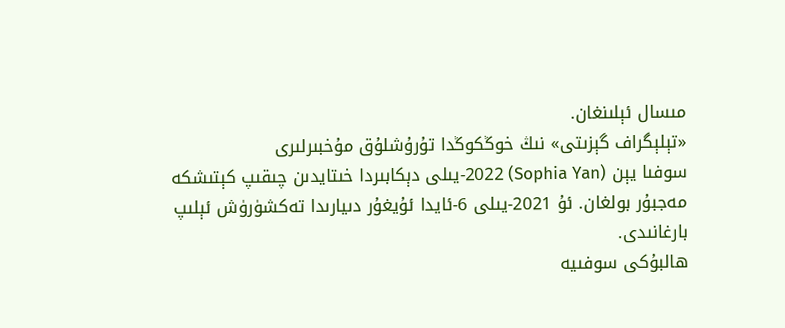مىسال ئېلىنغان.
«تېلېگراف گېزىتى» نىڭ خوڭكوڭدا تۇرۇشلۇق مۇخبىرلىرى
سوفىا يېن (Sophia Yan) 2022-يىلى دېكابىردا خىتايدىن چىقىپ كېتىشكە مەجبۇر بولغان. ئۇ 2021-يىلى 6-ئايدا ئۇيغۇر دىيارىدا تەكشۈرۈش ئېلىپ بارغانىدى.
ھالبۇكى سوفىيە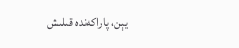يېن، پاراكەندە قىلىش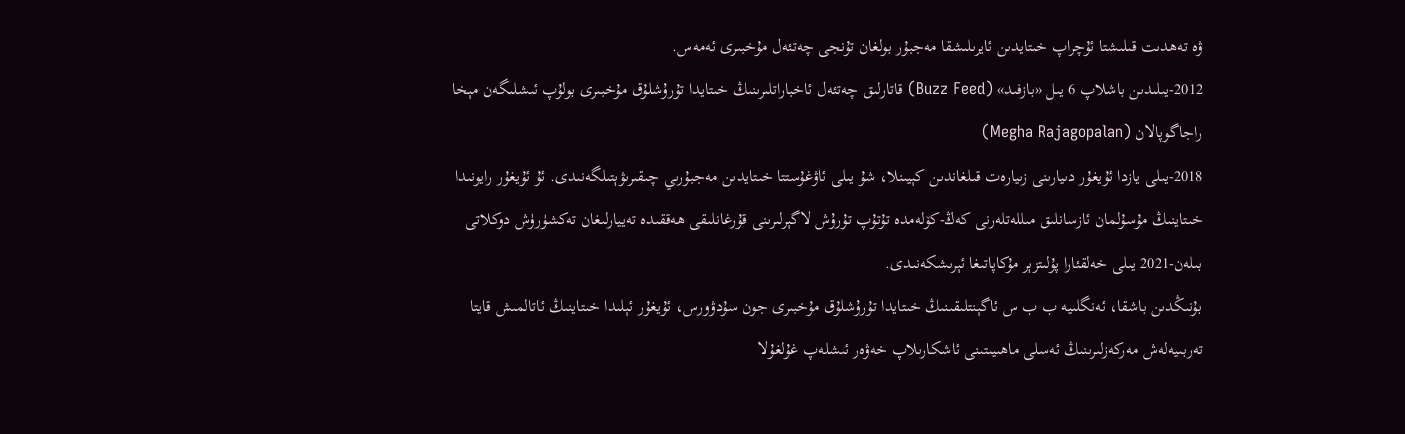ۋە تەھدىت قىلىشتا ئۇچراپ خىتايدىن ئايرىلىشقا مەجبۇر بولغان تۇنجى چەتئەل مۇخبىرى ئەمەس.
2012-يىلىدىن باشلاپ 6 يىل «بازفىد» (Buzz Feed) قاتارلىق چەتئەل ئاخباراتلىرىنىڭ خىتايدا تۇرۇشلۇق مۇخبىرى بولۇپ ئىشلىگەن مېخا راجاگوپالان (Megha Rajagopalan)
2018-يىلى يازدا ئۇيغۇر دىيارىنى زىيارەت قىلغاندىن كېيىنلا، شۇ يىلى ئاۋغۇستتا خىتايدىن مەجبۇرىي چىقىرىۋېتىلگەنىدى. ئۇ ئۇيغۇر رايونىدا خىتاينىڭ مۇسۇلمان ئازسانلىق مىللەتلەرنى كەڭ-كۆلەمدە تۇتۇپ تۇرۇش لاگېرلىرىنى قۇرغانلىقى ھەققىدە تەييارلىغان تەكشۈرۈش دوكلاتى بىلەن-2021 يىلى خەلقئارا پۇلىتزېر مۇكاپاتىغا ئېرىشكەنىدى.
بۇنىڭدىن باشقا، ئەنگلىيە ب ب س ئاگېنتلىقىنىڭ خىتايدا تۇرۇشلۇق مۇخبىرى جون سۇدۋورس، ئۇيغۇر ئېلىدا خىتاينىڭ ئاتالمىش قايتا تەربىيەلەش مەركەزلىرىنىڭ ئەسلى ماھىيىتىنى ئاشكارىلاپ خەۋەر ئىشلەپ غۇلغۇلا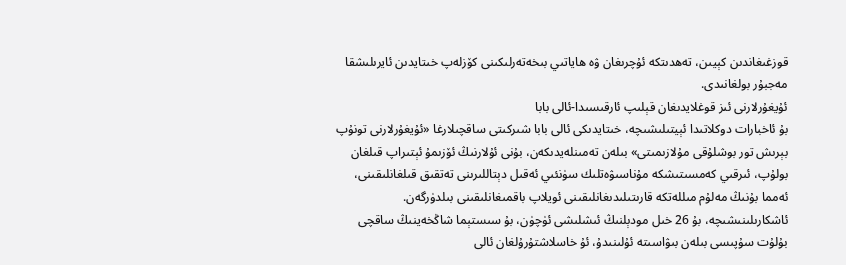قوزغىغاندىن كېيىن، تەھدىتكە ئۇچرىغان ۋە ھاياتىي بىخەتەرلىكىنى كۆزلەپ خىتايدىن ئايرىلىشقا مەجبۇر بولغانىدى.
ئۇيغۇرلارنى ئىز قوغلايدىغان قېلىپ ئارقىسىدا-ئالى بابا
بۇ ئاخبارات دوكلاتىدا ئېيتىلىشىچە، خىتايدىكى ئالى بابا شىركىتى ساقچىلارغا «ئۇيغۇرلارنى تونۇپ بېرىش تور بوشلۇقى مۇلازىمىتى» بىلەن تەمىنلەيدىكەن، بۇنى ئۇلارنىڭ ئۆزىمۇ ئېتىراپ قىلغان بولۇپ، ئىرقىي كەمسىتىشكە مۇناسىۋەتلىك سۈنئىي ئەقىل دېتاللىرىنى تەتقىق قىلغانلىقىنى، ئەمما بۇنىڭ مەلۇم مىللەتكە قارىتىلىدىغانلىقىنى ئويلاپ باقمىغانلىقىنى بىلدۈرگەن. ئاشكارىلىنىشىچە، بۇ 26 خىل مودېلنىڭ ئىشلىشى ئۈچۈن، بۇ سىستېما شاڭخەينىڭ ساقچى بۇلۇت سۇپىسى بىلەن بىۋاسىتە ئۇلىنىدۇ، ئۇ خاسلاشتۇرۇلغان ئالى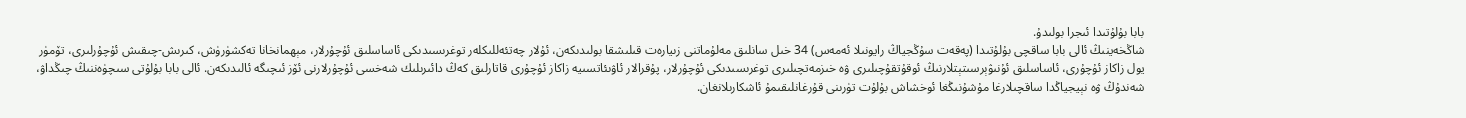بابا بۇلۇتىدا ئىجرا بولىدۇ.
شاڭخەينىڭ ئالى بابا ساقچى بۇلۇتىدا (پەقەت سۇڭجياڭ رايونىلا ئەمەس) 34 خىل سانلىق مەلۇماتنى زىيارەت قىلىشقا بولىدىكەن، ئۇلار چەتئەللىكلەر توغرىسىدىكى ئاساسلىق ئۇچۇرلار، مېھمانخانا تەكشۈرۈش، كىرىش-چىقىش ئۇچۇرلىرى، تۆمۈر يول زاكاز ئۇچۇرى، ئاساسلىق ئۇنىۋېرسىتېتلارنىڭ ئوقۇتقۇچىلىرى ۋە خىزمەتچىلىرى توغرىسىدىكى ئۇچۇرلار، پۇقرالار ئاۋىئاتسىيە زاكاز ئۇچۇرى قاتارلىق كەڭ دائىرىلىك شەخسى ئۇچۇرلارنى ئۆز ئىچىگە ئالىدىكەن. ئالى بابا بۇلۇتى سىچۈەننىڭ چىڭداۋ، شەندۇڭ ۋە نېيجياڭدا ساقچىلارغا مۇشۇنىڭغا ئوخشاش بۇلۇت تۈرىنى قۇرغانلىقىمۇ ئاشكارىلانغان.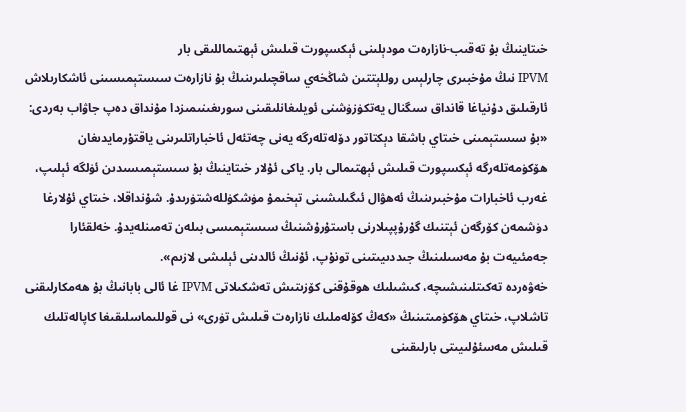خىتاينىڭ بۇ تەقىب-نازارەت مودېلىنى ئېكسپورت قىلىش ئېھتىماللىقى بار
IPVM نىڭ مۇخبىرى چارلېس روللېتتىن شاڭخەي ساقچىلىرىنىڭ بۇ نازارەت سىستېمىسىنى ئاشكارىلاش ئارقىلىق دۇنياغا قانداق سىگنال يەتكۈزۈشنى ئويلىغانلىقىنى سورىغىنىمىزدا مۇنداق دەپ جاۋاب بەردى: «بۇ سىستېمىنى خىتاي باشقا دېكتاتور دۆلەتلەرگە يەنى چەتئەل ئاخباراتلىرىنى ياقتۇرمايدىغان ھۆكۈمەتلەرگە ئېكسپورت قىلىش ئېھتىمالى بار. ياكى ئۇلار خىتاينىڭ بۇ سىستېمىسىدىن ئۈلگە ئېلىپ، غەرب ئاخبارات مۇخبىرىنىڭ ئەھۋال ئىگىلىشىنى تېخىمۇ مۈشكۈللەشتۈرىدۇ. شۇنداقلا، خىتاي ئۇلارغا دۈشمەن كۆرگەن ئېتنىك گۇرۇپپىلارنى باستۇرۇشنىڭ سىستېمىسى بىلەن تەمىنلەيدۇ. خەلقئارا جەمئىيەت بۇ مەسىلىنىڭ جىددىيىتىنى تونۇپ، ئۇنىڭ ئالدىنى ئېلىشى لازىم».
خەۋەردە تەكىتلىنىشىچە، كىشىلىك ھوقۇقنى كۆزىتىش تەشكىلاتى IPVM غا ئالى بابانىڭ بۇ ھەمكارلىقنى تاشلاپ، خىتاي ھۆكۈمىتىنىڭ «كەڭ كۆلەملىك نازارەت قىلىش تۈرى» نى قوللىماسلىقىغا كاپالەتلىك قىلىش مەسئۇلىيىتى بارلىقىنى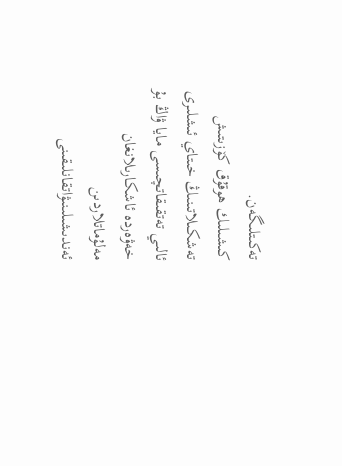تەكىتلىگەن.
كىشىلىك ھوقۇق كۆزىتىش تەشكىلاتىنىڭ خىتاي ئىشلىرى ئالىي تەتقىقاتچىسى مايا ۋاڭ بۇ خەۋەردە ئاشكارىلانغان مەلۇماتلاردىن ئەندىشىلىنىۋاتقانلىقىنى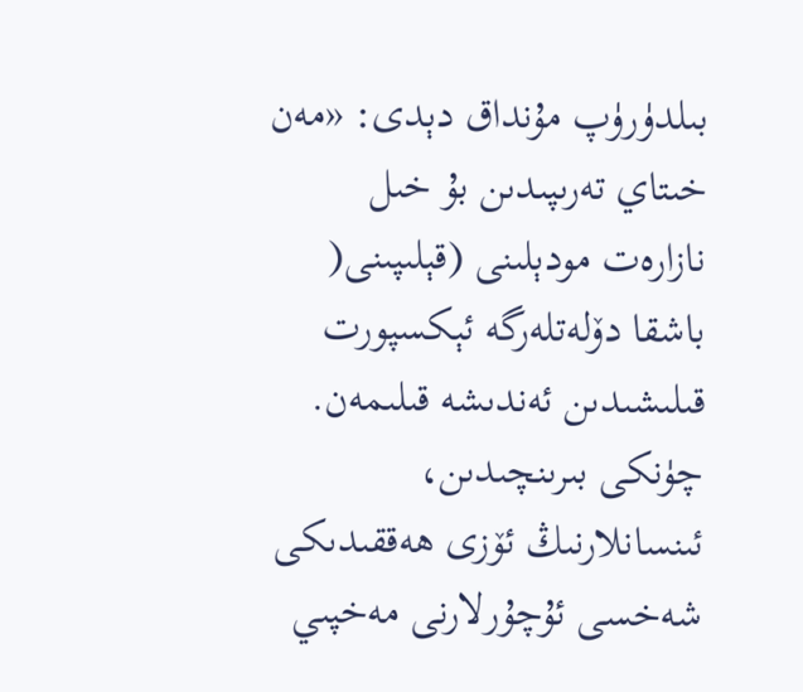بىلدۈرۈپ مۇنداق دېدى: «مەن خىتاي تەرىپىدىن بۇ خىل نازارەت مودېلىنى (قېلىپىنى( باشقا دۆلەتلەرگە ئېكسپورت قىلىشىدىن ئەندىشە قىلىمەن. چۈنكى بىرىنچىدىن، ئىنسانلارنىڭ ئۆزى ھەققىدىكى شەخسى ئۇچۇرلارنى مەخپىي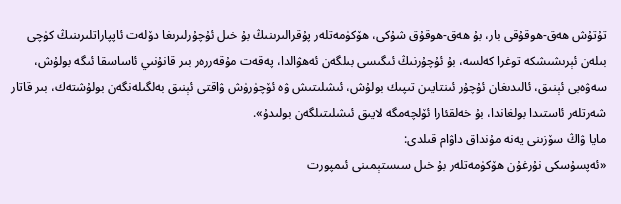تۇتۇش ھەق-ھوقۇقى بار، بۇ ھەق-ھوقۇق شۇكى، ھۆكۈمەتلەر پۇقرالىرىنىڭ بۇ خىل ئۇچۇرلىرىغا دۆلەت ئاپپاراتلىرىنىڭ كۈچى بىلەن ئېرىشىشكە توغرا كەلسە، بۇ ئۇچۇرنىڭ ئىگىسى بىلگەن ئەھۋالدا، پەقەت مۇقەررەر بىر قانۇنىي ئاساسقا ئىگە بولۇش، سەۋەبى ئېنىق، ئالىدىغان ئۇچۇر ئىنتايىن تىپىك بولۇش، ئىشلىتىش ۋە ئۆچۈرۈش ۋاقتى ئېنىق بەلگىلەنگەن بولۇشتەك، بىر قاتار شەرتلەر ئاستىدا بولغاندا، بۇ خەلقئارا ئۆلچەمگە لايىق ئىشلىتىلگەن بولىدۇ».
مايا ۋاڭ سۆزىنى يەنە مۇنداق داۋام قىلدى:
«ئەپسۇسكى نۇرغۇن ھۆكۈمەتلەر بۇ خىل سىستېمىنى ئىمپورت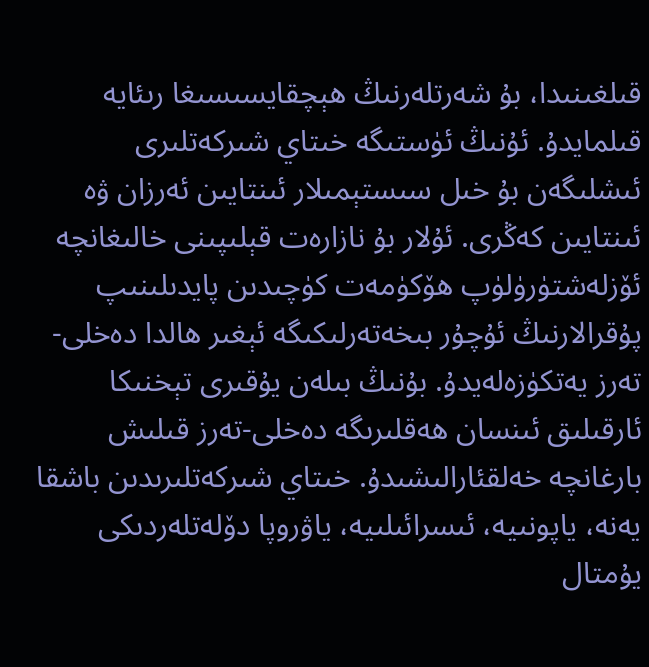قىلغىنىدا، بۇ شەرتلەرنىڭ ھېچقايسىسىغا رىئايە قىلمايدۇ. ئۇنىڭ ئۈستىگە خىتاي شىركەتلىرى ئىشلىگەن بۇ خىل سىستېمىلار ئىنتايىن ئەرزان ۋە ئىنتايىن كەڭرى. ئۇلار بۇ نازارەت قېلىپىنى خالىغانچە ئۆزلەشتۈرۈلۈپ ھۆكۈمەت كۈچىدىن پايدىلىنىپ پۇقرالارنىڭ ئۇچۇر بىخەتەرلىكىگە ئېغىر ھالدا دەخلى-تەرز يەتكۈزەلەيدۇ. بۇنىڭ بىلەن يۇقىرى تېخنىكا ئارقىلىق ئىنسان ھەقلىرىگە دەخلى-تەرز قىلىش بارغانچە خەلقئارالىشىدۇ. خىتاي شىركەتلىرىدىن باشقا يەنە، ياپونىيە، ئىسرائىلىيە، ياۋروپا دۆلەتلەردىكى يۇمتال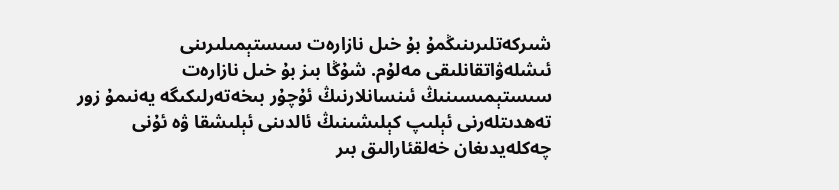شىركەتلىرىنىڭمۇ بۇ خىل نازارەت سىستېمىلىرىنى ئىشلەۋاتقانلىقى مەلۇم. شۇڭا بىز بۇ خىل نازارەت سىستېمىسىنىڭ ئىنسانلارنىڭ ئۇچۇر بىخەتەرلىكىگە يەنىمۇ زور تەھدىتلەرنى ئېلىپ كېلىشىنىڭ ئالدىنى ئېلىشقا ۋە ئۇنى چەكلەيدىغان خەلقئارالىق بىر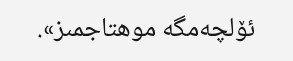ئۆلچەمگە موھتاجمىز».